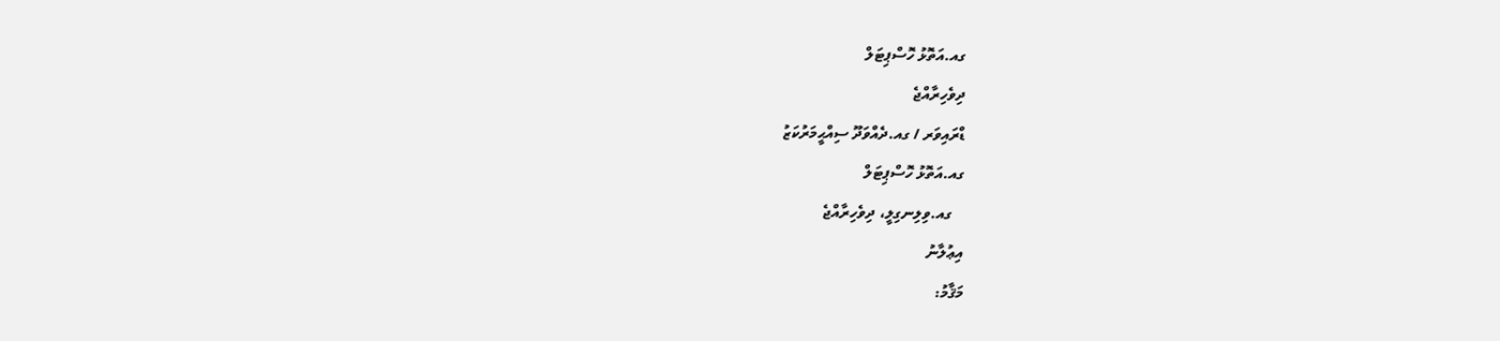ގއ.އަތޮޅު ހޮސްޕިޓަލް
ދިވެހިރާއްޖެ
ޑްރައިވަރ / ގއ.ދެއްވަދޫ ސިއްޙީމަރުކަޒު
ގއ.އަތޮޅު ހޮސްޕިޓަލް
   ގއ.ވިލިނގިލީ، ދިވެހިރާއްޖެ
އިޢުލާނު
މަޤާމު: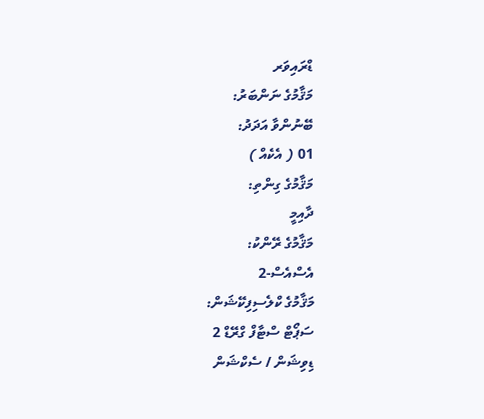ޑްރައިވަރ
މަޤާމުގެ ނަންބަރު:
ބޭނުންވާ އަދަދު:
01 ( އެކެއް )
މަޤާމުގެ ގިންތި:
ދާއިމީ
މަޤާމުގެ ރޭންކު:
އެސްއެސް-2
މަޤާމުގެ ކްލެސިފިކޭޝަން:
ސަޕޯޓް ސްޓާފް ގްރޭޑް 2
ޑިވިޝަން / ސެކްޝަން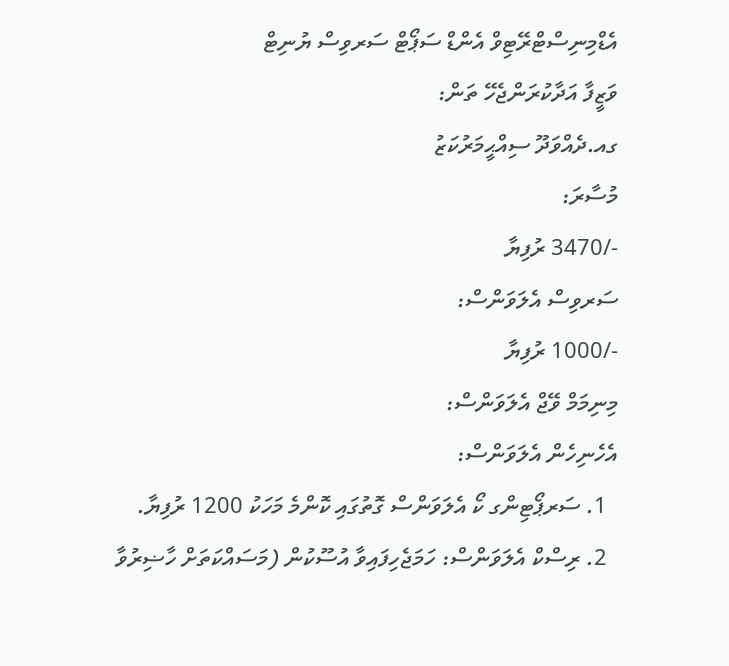އެޑްމިނިސްޓްރޭޓިވް އެންޑް ސަޕޯޓް ސަރވިސް ޔުނިޓް
ވަޒީފާ އަދާކުރަންޖެހޭ ތަން:
ގއ.ދެއްވަދޫ ސިއްޙީމަރުކަޒު
މުސާރަ:
-/3470 ރުފިޔާ
ސަރވިސް އެލަވަންސް:
-/1000 ރުފިޔާ
މިނިމަމް ވޭޖް އެލަވަންސް:
އެހެނިހެން އެލަވަންސް:
  1. ސަރޕޯޓިންގ ކޯ އެލަވަންސް ގޮތުގައި ކޮންމެ މަހަކު 1200 ރުފިޔާ.
  2. ރިސްކް އެލަވަންސް: ހަމަޖެހިފައިވާ އުސޫކުން (މަސައްކަތަށް ހާޟިރުވާ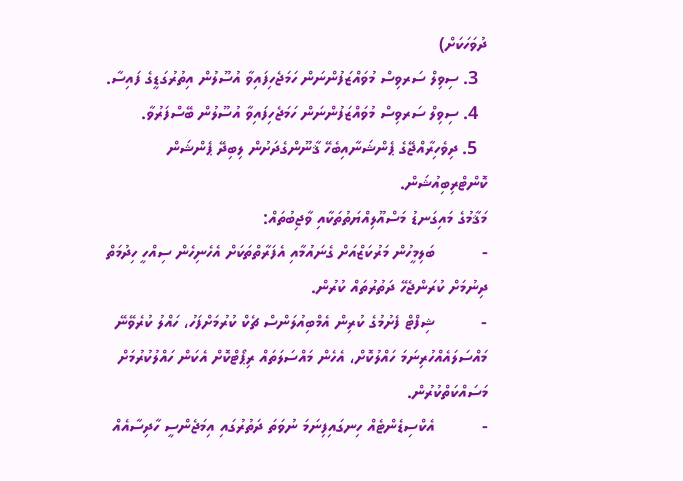ދުވަހަކަށް)
  3. ސިވިލް ސަރވިސް މުވައްޒަފުންނަން ހަމަޖެހިފައިވާ އުސޫލުން އިތުރުގަޑީގެ ފައިސާ.
  4. ސިވިލް ސަރވިސް މުވައްޒަފުންނަން ހަމަޖެހިފައިވާ އުސޫލުން ބޭސްފަރުވާ.
  5. ދިވެހިރާއްޖޭގެ ޕެންޝަނާއިބެހޭ ޤާނޫންގެދަށުން ލިބިދޭ ޕެންޝަން ކޮންޓްރިބިއުޝަން.
މަޤާމުގެ މައިގަނޑު މަސްއޫލިއްޔަތުތަކާއި ވާޖިބުތައް:
-          ބަލިމީހުން މަރުކަޒްއަށް ގެނައުމާއި އެފަރާތްތަކަށް އެހެނިހެން ސިއްހީ ހިދުމަތް ދިނުމަށް ކުރަންޖެހޭ ދަތުރުތައް ކުރުން.
-          ޝިފްޓް ފެށުމުގެ ކުރިން އެމްބިއުލަންސް ޗެކް ކުރުމަށްފަހު، ހައްލު ކުރެވޭނޭ މައްސަލައެއްހުރިނަމަ ހައްލުކޮށް، އެހެން މައްސަލަތައް ރިޕޯޓްކޮށް އެކަން ހައްލުކުރުމަށް މަސައްކަތްކުރުން.
-          އެކްސިޑެންޓެއް ހިނގައިފިނަމަ ނުވަތަ ދަތުރުގައި އިމަޖެންސީ ހާދިސާއެއް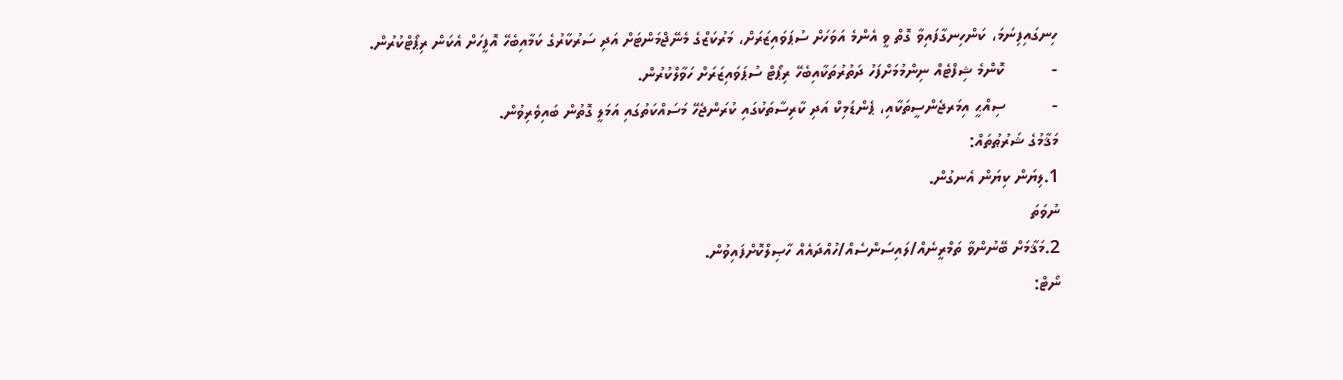ހިނގައިފިނަމަ، ކަންހިނގާފައިވާ ގޮތް ވީ އެންމެ އަވަހަށް ސުޕަވައިޒަރަށް، މަރުކަޒްގެ މެނޭޖްމަންޓަށް އަދި ސަރުކާރުގެ ކަމާއިބެހޭ އޮފީހަށް އެކަން ރިޕޯޓްކުރުން.
-          ކޮންމެ ޝިފްޓެއް ނިންމުމަށްފަހު ދަތުރުތަކާއިބެހޭ ރިޕޯޓް ސުޕަވައިޒަރަށް ހަވާލްކުރުން.
-          ސިއްޙީ އިމަރޖެންސީތަކާއި، ޕެންޑަމިކް އަދި ކާރިސާތަކުގައި ކުރަންޖެހޭ މަސައްކަތުގައި އަމަލީ ގޮތުން ބައިވެރިވުން.
މަޤާމުގެ ޝަރުޠުތައް:
1.ލިޔަން ކިޔަން އެނގުން.
ނުވަތަ
2.މަޤާމަށް ބޭނުންވާ ތަމްރީނެއް/ލައިސަންސެއް/ހުއްދައެއް ހާޞިލްކޮށްފައިވުން.
ނޯޓް: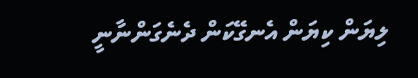ލިޔަން ކިޔަން އެނގޭކަން ދެނެގަންނާނީ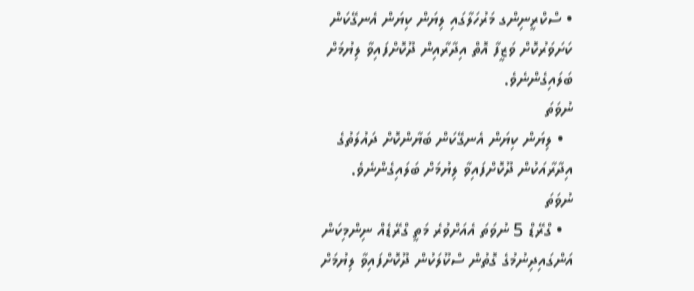• ސްކްރީނިންގ މަރުހަލާގައި ލިޔަން ކިޔަން އެނގޭކަން ކަށަވަރުކޮށް ވަޒީފާ އޮތް އިދާރާއިން ދޫކޮށްފައިވާ ލިޔުމަށް ބަލައިގެންނެވެ.
ނުވަތަ
  • ލިޔަން ކިޔަން އެނގޭކަން ބަޔާންކޮށް ދައުލަތުގެ އިދާރާއަކުން ދޫކޮށްފައިވާ ލިޔުމަށް ބަލައިގެންނެވެ.
ނުވަތަ
  • ގްރޭޑް 5 ނުވަތަ އެއަށްވުރެ މަތީ ގްރޭޑެއް ނިންމިކަން އަންގައިދިނުމުގެ ގޮތުން ސްކޫލަކުން ދޫކޮށްފައިވާ ލިޔުމަށް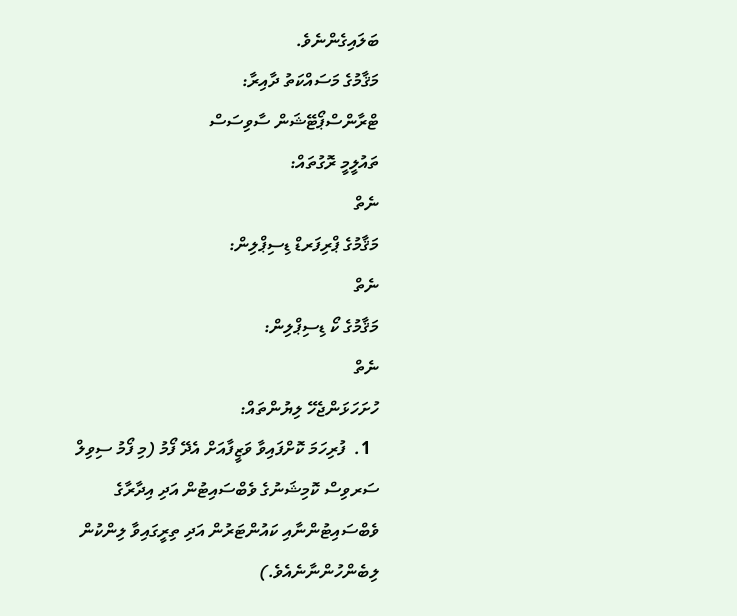ބަލައިގެންނެވެ.
މަޤާމުގެ މަސައްކަތު ދާއިރާ:
ޓްރާންސްޕޯޓޭޝަން ސާވިސަސް
ތައުލީމީ ރޮގުތައް:
ނެތް
މަޤާމުގެ ޕްރިފަރޑް ޑިސިޕްލިން:
ނެތް
މަޤާމުގެ ކޯ ޑިސިޕްލިން:
ނެތް
ހުށަހަޅަންޖެހޭ ލިޔުންތައް:
  1.  ފުރިހަމަ ކޮށްފައިވާ ވަޒީފާއަށް އެދޭ ފޯމު (މި ފޯމު ސިވިލް ސަރވިސް ކޮމިޝަނުގެ ވެބްސައިޓުން އަދި އިދާރާގެ ވެބްސައިޓުންނާއި ކައުންޓަރުން އަދި ތިރީގައިވާ ލިންކުން ލިބެންހުންނާނެއެވެ.)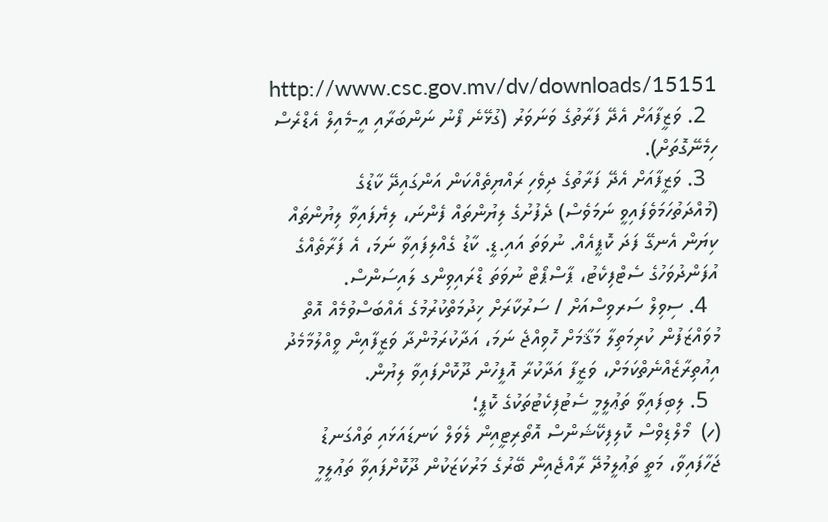http://www.csc.gov.mv/dv/downloads/15151
  2. ވަޒީފާއަށް އެދޭ ފަރާތުގެ ވަނަވަރު (ގުޅޭނެ ފޯނު ނަންބަރާއި އީ-މެއިލް އެޑްރެސް ހިމެނޭގޮތަށް).
  3. ވަޒީފާއަށް އެދޭ ފަރާތުގެ ދިވެހި ރައްޔިތެއްކަން އަންގައިދޭ ކާޑުގެ (މުއްދަތުހަމަވެފައިވީ ނަމަވެސް) ދެފުށުގެ ލިޔުންތައް ފެންނަ، ލިޔެފައިވާ ލިޔުންތައް ކިޔަން އެނގޭ ފަދަ ކޮޕީއެއް. ނުވަތަ އައި.ޑީ. ކާޑު ގެއްލިފައިވާ ނަމަ، އެ ފަރާތެއްގެ އުފަންދުވަހުގެ ސެޓްފިކެޓު، ޕާސްޕޯޓް ނުވަތަ ޑްރައިވިންގ ލައިސަންސް.
  4. ސިވިލް ސަރވިސްއަށް / ސަރުކާރަށް ޚިދުމަތްކުރުމުގެ އެއްބަސްވުމެއް އޮތް މުވައްޒަފުން ކުރިމަތިލާ މަޤާމަށް ހޮވިއްޖެ ނަމަ، އަދާކުރަމުންދާ ވަޒީފާއިން ވީއްލުމާމެދު އިއުތިރާޒެއްނެތްކަމަށް، ވަޒީފާ އަދާކުރާ އޮފީހުން ދޫކޮށްފައިވާ ލިޔުން.
  5. ލިބިފައިވާ ތަޢުލީމީ ސެޓުފިކެޓުތަކުގެ ކޮޕީ؛
(ހ)  މޯލްޑިވްސް ކޮލިފިކޭޝަންސް އޮތޯރިޓީއިން ލެވަލް ކަނޑައަޅައި ތައްގަނޑު ޖަހާފައިވާ، މަތީ ތަޢުލީމުދޭ ރާއްޖެއިން ބޭރުގެ މަރުކަޒަކުން ދޫކޮށްފައިވާ ތަޢުލީމީ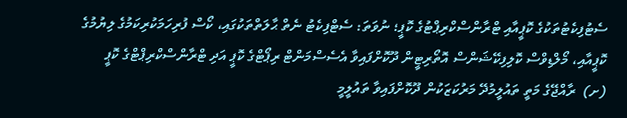ސެޓުފިކެޓުތަކުގެ ކޮޕީއާއި ޓްރާންސްކްރިޕްޓުގެ ކޮޕީ؛ ނުވަތަ: ސެޓްފިކެޓު ނެތް ޙާލަތްތަކުގައި، ކޯސް ފުރިހަމަކުރިކަމުގެ ލިޔުމުގެ ކޮޕީއާއި، މޯލްޑިވްސް ކޮލިފިކޭޝަންސް އޮތޯރިޓީން ދޫކޮށްފައިވާ އެސެސްމަންޓް ރިޕޯޓްގެ ކޮޕީ އަދި ޓްރާންސްކްރިޕްޓްގެ ކޮޕީ
(ށ)  ރާއްޖޭގެ މަތީ ތައުލީމުދޭ މަރުކަޒަކުން ދޫކޮށްފައިވާ ތައުލީމީ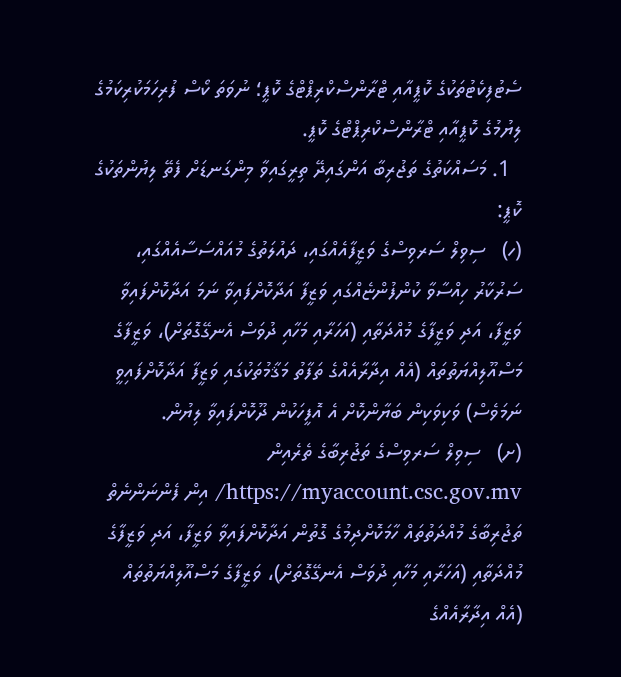ސެޓުފިކެޓުތަކުގެ ކޮޕީއާއި ޓްރާންސްކްރިޕްޓްގެ ކޮޕީ؛ ނުވަތަ ކޯސް ފުރިހަމަކުރިކަމުގެ ލިޔުމުގެ ކޮޕީއާއި ޓްރާންސްކްރިޕްޓްގެ ކޮޕީ.
  1. މަސައްކަތުގެ ތަޖުރިބާ އަންގައިދޭ ތިރީގައިވާ މިންގަނޑަށް ފެތޭ ލިޔުންތަކުގެ ކޮޕީ:
(ހ)   ސިވިލް ސަރވިސްގެ ވަޒީފާއެއްގައި، ދައުލަތުގެ މުއައްސަސާއެއްގައި، ސަރުކާރު ހިއްސާވާ ކުންފުންޏެއްގައި ވަޒީފާ އަދާކޮށްފައިވާ ނަމަ އަދާކޮށްފައިވާ ވަޒީފާ، އަދި ވަޒީފާގެ މުއްދަތާއި (އަހަރާއި މަހާއި ދުވަސް އެނގޭގޮތަށް)، ވަޒީފާގެ މަސްއޫލިއްޔަތުތައް (އެއް އިދާރާއެއްގެ ތަފާތު މަޤާމުތަކުގައި ވަޒީފާ އަދާކޮށްފައިވީ ނަމަވެސް) ވަކިވަކިން ބަޔާންކޮށް އެ އޮފީހަކުން ދޫކޮށްފައިވާ ލިޔުން.
(ށ)   ސިވިލް ސަރވިސްގެ ތަޖުރިބާގެ ތެރެއިން https://myaccount.csc.gov.mv/ އިން ފެންނަންނެތް ތަޖުރިބާގެ މުއްދަތުތައް ހާމަކޮށްދިމުގެ ގޮތުން އަދާކޮށްފައިވާ ވަޒީފާ، އަދި ވަޒީފާގެ މުއްދަތާއި (އަހަރާއި މަހާއި ދުވަސް އެނގޭގޮތަށް)، ވަޒީފާގެ މަސްއޫލިއްޔަތުތައް (އެއް އިދާރާއެއްގެ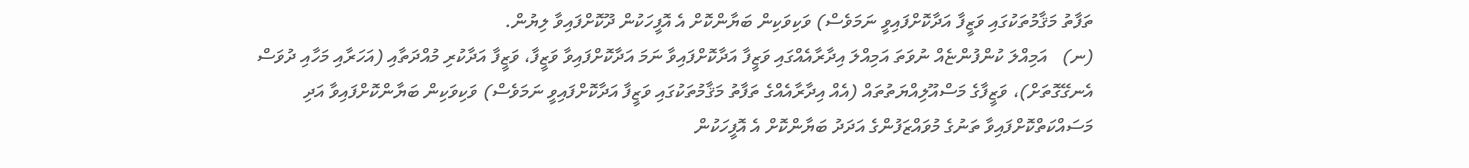ތަފާތު މަޤާމުތަކުގައި ވަޒީފާ އަދާކޮށްފައިވީ ނަމަވެސް) ވަކިވަކިން ބަޔާންކޮށް އެ އޮފީހަކުން ދޫކޮށްފައިވާ ލިޔުން.
(ނ)   އަމިއްލަ ކުންފުންޏެއް ނުވަތަ އަމިއްލަ އިދާރާއެއްގައި ވަޒީފާ އަދާކޮށްފައިވާ ނަމަ އަދާކޮށްފައިވާ ވަޒީފާ، ވަޒީފާ އަދާކުރި މުއްދަތާއި (އަހަރާއި މަހާއި ދުވަސް އެނގޭގޮތަށް)، ވަޒީފާގެ މަސްއޫލިއްޔަތުތައް (އެއް އިދާރާއެއްގެ ތަފާތު މަޤާމުތަކުގައި ވަޒީފާ އަދާކޮށްފައިވީ ނަމަވެސް) ވަކިވަކިން ބަޔާންކޮށްފައިވާ އަދި މަސައްކަތްކޮށްފައިވާ ތަނުގެ މުވައްޒަފުންގެ އަދަދު ބަޔާންކޮށް އެ އޮފީހަކުން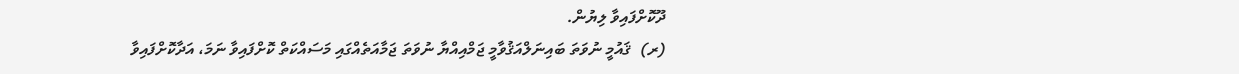ދޫކޮށްފައިވާ ލިޔުން.
(ރ)  ޤައުމީ ނުވަތަ ބައިނަލްއަޤުވާމީ ޖަމްއިއްޔާ ނުވަތަ ޖަމާއަތެއްގައި މަސައްކަތް ކޮށްފައިވާ ނަމަ، އަދާކޮށްފައިވާ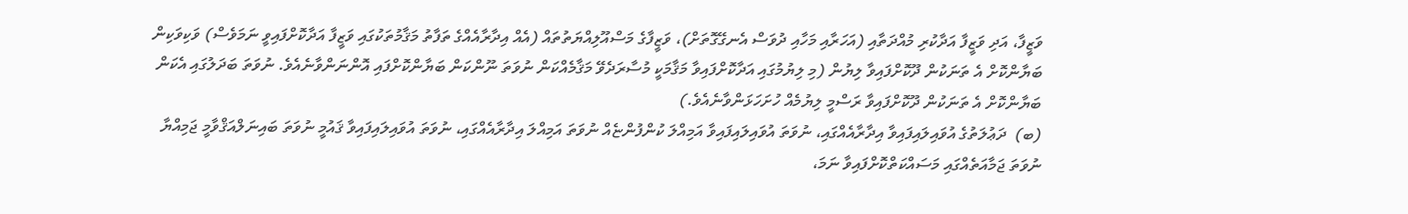ވަޒީފާ، އަދި ވަޒީފާ އަދާކުރި މުއްދަތާއި (އަހަރާއި މަހާއި ދުވަސް އެނގޭގޮތަށް)، ވަޒީފާގެ މަސްއޫލިއްޔަތުތައް (އެއް އިދާރާއެއްގެ ތަފާތު މަޤާމުތަކުގައި ވަޒީފާ އަދާކޮށްފައިވީ ނަމަވެސް) ވަކިވަކިން ބަޔާންކޮށް އެ ތަނަކުން ދޫކޮށްފައިވާ ލިޔުން (މި ލިޔުމުގައި އަދާކޮށްފައިވާ މަޤާމަކީ މުސާރަދެވޭ މަޤާމެއްކަން ނުވަތަ ނޫންކަން ބަޔާންކޮށްފައި އޮންނަންވާނެއެވެ. ނުވަތަ ބަދަލުގައި އެކަން ބަޔާންކޮށް އެ ތަނަކުން ދޫކޮށްފައިވާ ރަސްމީ ލިޔުމެއް ހުށަހަޅަންވާނެއެވެ.)
(ބ)  ދަޢުލަތުގެ އުވައިލައިފައިވާ އިދާރާއެއްގައި، ނުވަތަ އުވައިލައިފައިވާ އަމިއްލަ ކުންފުންޏެއް ނުވަތަ އަމިއްލަ އިދާރާއެއްގައި، ނުވަތަ އުވައިލައިފައިވާ ޤައުމީ ނުވަތަ ބައިނަލްއަޤްވާމީ ޖަމިއްޔާ ނުވަތަ ޖަމާއަތެއްގައި މަސައްކަތްކޮށްފައިވާ ނަމަ،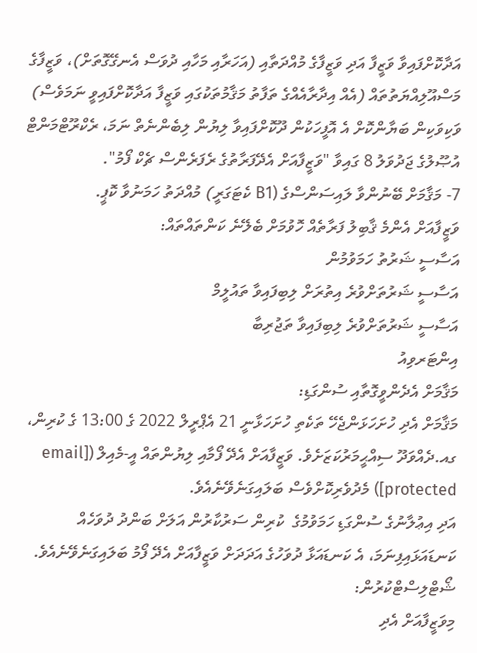އަދާކޮށްފައިވާ ވަޒީފާ އަދި ވަޒީފާގެ މުއްދަތާއި (އަހަރާއި މަހާއި ދުވަސް އެނގޭގޮތަށް)، ވަޒީފާގެ މަސްއޫލިއްޔަތުތައް (އެއް އިދާރާއެއްގެ ތަފާތު މަޤާމުތަކުގައި ވަޒީފާ އަދާކޮށްފައިވީ ނަމަވެސް) ވަކިވަކިން ބަޔާންކޮށް އެ އޮފީހަކުން ދޫކޮށްފައިވާ ލިޔުން ލިބެންނެތް ނަމަ، ރެކްރޫޓްމަންޓް އުޞޫލުގެ ޖަދުވަލު 8 ގައިވާ "ވަޒީފާއަށް އެދޭފަރާތުގެ ރެފަރެންސް ޗެކް ފޯމު".
7- މަޤާމަށް ބޭނުންވާ ލައިސަންސްގެ (B1 ކެޓަގަރީ) މުއްދަތު ހަމަނުވާ ކޮޕީ.
ވަޒީފާއަށް އެންމެ ޤާބިލު ފަރާތެއް ހޮވުމަށް ބެލޭނެ ކަންތައްތައް:
އަސާސީ ޝަރުތު ހަމަވުމުން
އަސާސީ ޝަރުތަށްވުރެ އިތުރަށް ލިބިފައިވާ ތައުލީމް
އަސާސީ ޝަރުތަށްވުރެ ލިބިފައިވާ ތަޖުރިބާ
އިންޓަރވިއު
މަޤާމަށް އެދެންވީގޮތާއި ސުންގަޑި:
މަޤާމަށް އެދި ހުށަހަޅަންޖެހޭ ތަކެތި ހުށަހަޅާނީ 21 އެޕްރީލް 2022 ގެ 13:00 ގެ ކުރިން، ގއ.ދެއްވަދޫ ސިއްޙީމަރުކަޒަށެވެ. ވަޒީފާއަށް އެދޭ ފޯމާއި ލިޔުންތައް އީ-މެއިލް ([email protected]) މެދުވެރިކޮށްވެސް ބަލައިގަނެވޭނެއެވެ.
އަދި އިޢުލާނުގެ ސުންގަޑި ހަމަވުމުގެ  ކުރިން ސަރުކާރުން އަލަށް ބަންދު ދުވަހެއް ކަނޑައަޅައިފިނަމަ، އެ ކަނޑައަޅާ ދުވަހުގެ އަދަދަށް ވަޒީފާއަށް އެދޭ ފޯމު ބަލައިގަނެވޭނެއެވެ.
ޝޯޓްލިސްޓްކުރުން:
މިވަޒީފާއަށް އެދި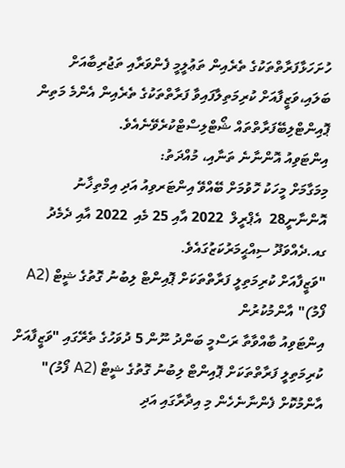ހުށަހަޅާފަރާތްތަކުގެ ތެރެއިން ތަޢުލީމީ ފެންވަރާއި ތަޖުރިބާއަށް ބަލައި،ވަޒީފާއަށް ކުރިމަތިލާފައިވާ ފަރާތްތަކުގެ ތެރެއިން އެންމެ މަތިން ޕޮއިންޓްލިބޭފަރާތްތައް ޝޯޓްލިސްޓްކުރެވޭނެއެވެ.
އިންޓަވިއު އޮންނާނެ ތަނާއި، މުއްދަތު:
މިމަގާމަށް މީހަކު ހޮވުމަށް ބޭއްވޭ އިންޓަރވިއު އަދި އިމްތިޚާނު އޮންނާނީ28  އެޕްރީލް  2022 އާއި 25 މެއި  2022 އާއި ދެމެދު ގއ.ދެއްވަދޫ ސިއްޙީމަރުކަޒުގައެވެ.
"ވަޒީފާއަށް ކުރިމަތިލީ ފަރާތްތަކަށް ޕޮއިންޓް ލިބުނު ގޮތުގެ ޝީޓް (A2 ފޯމު)" އާންމުކުރުން
އިންޓަވިއު ބާއްވާތާ ރަސްމީ ބަންދު ނޫން 5 ދުވަހުގެ ތެރޭގައި "ވަޒީފާއަށް ކުރިމަތިލީ ފަރާތްތަކަށް ޕޮއިންޓް ލިބުނު ގޮތުގެ ޝީޓް (A2 ފޯމު)" އާންމުކޮށް ފެންނާނެހެން މި އިދާރާގައި އަދި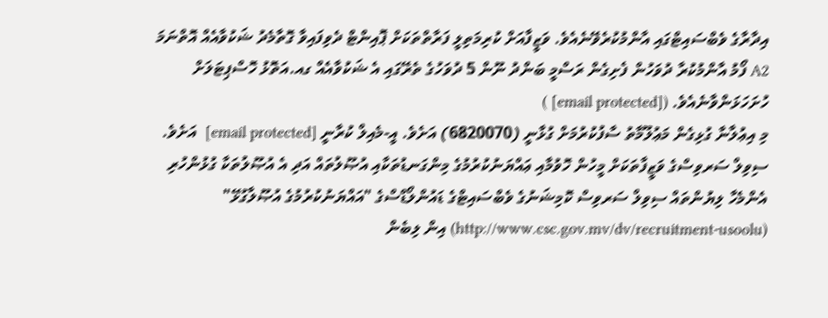އިދާރާގެ ވެބްސައިޓްގައި އާންމުކުރެވޭނެއެވެ. ވަޒީފާއަށް ކުރިމަތިލީ ފަރާތްތަކަށް ޕޮއިންޓް ދެވިފައިވާ ގޮތާމެދު ޝަކުވާއެއް އޮތްނަމަ A2 ފޯމު އާންމުކުރާ ދުވަހުން ފެށިގެން ރަސްމީ ބަންދު ނޫން 5 ދުވަހުގެ ތެރޭގައި އެ ޝަކުވާއެއް ގއ.އަތޮޅު ހޮސްޕިޓަލަށް ހުށަހަޅަންވާނެއެވެ. ([email protected] )
މި އިޢުލާނާ ގުޅިގެން މަޢުލޫމާތު ސާފުކުރުމަށް ގުޅާނީ (6820070) އަށެވެ. އީ-މެއިލް ކުރާނީ [email protected]  އަށެވެ.
ސިވިލް ސަރވިސްގެ ވަޒީފާތަކަށް މީހުން ހޮވުމާއި ޢައްޔަނުކުރުމުގެ މިންގަނޑުތަކާއި އުޞޫލުތައް އަދި އެ އުޞޫލުތަކާ ގުޅުންހުރި އެންމެހާ ލިޔުންތައް ސިވިލް ސަރވިސް ކޮމިޝަނުގެ ވެބްސައިޓްގެ ޑައުންލޯޑްސްގެ "އައްޔަނުކުރުމުގެ އުޞޫލާގުޅޭ" (http://www.csc.gov.mv/dv/recruitment-usoolu) އިން ލިބެން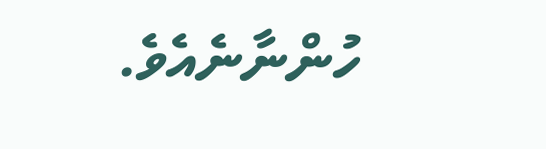ހުންނާނެއެވެ.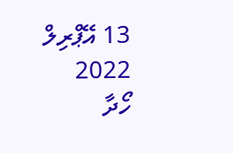13 އޭޕްރިލް 2022
ހޯދާ